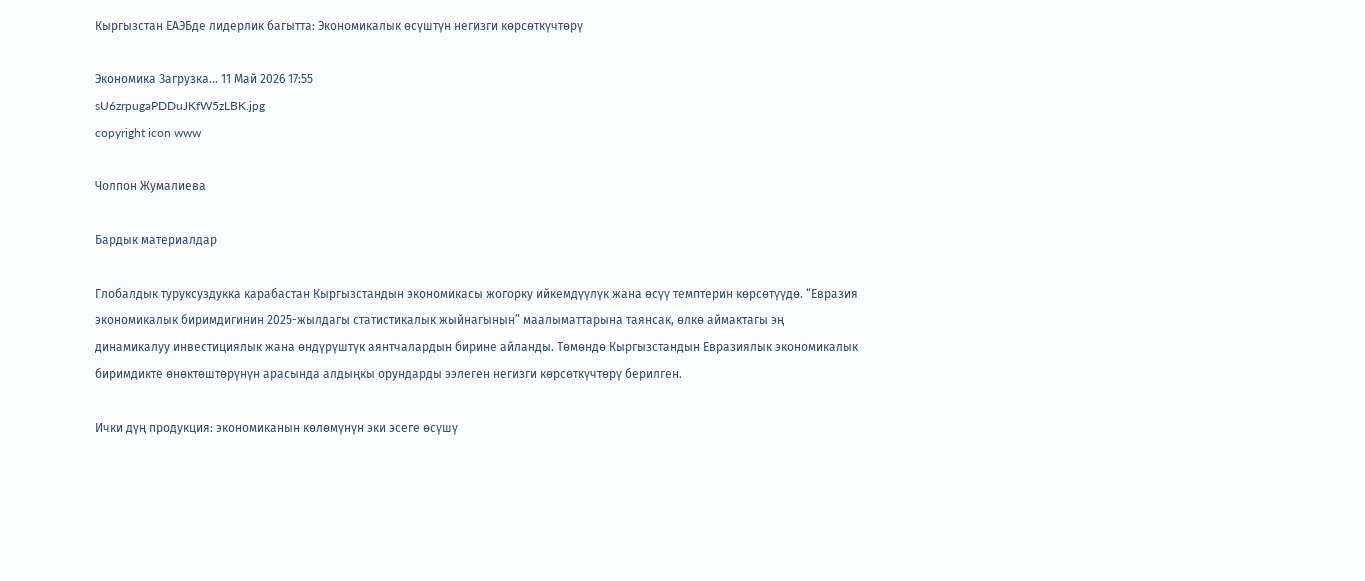Кыргызстан ЕАЭБде лидерлик багытта: Экономикалык өсүштүн негизги көрсөткүчтөрү

Экономика Загрузка... 11 Май 2026 17:55
sU6zrpugaPDDuJKfW5zLBK.jpg
copyright icon www

Чолпон Жумалиева

Бардык материалдар

Глобалдык туруксуздукка карабастан Кыргызстандын экономикасы жогорку ийкемдүүлүк жана өсүү темптерин көрсөтүүдө. “Евразия экономикалык биримдигинин 2025-жылдагы статистикалык жыйнагынын” маалыматтарына таянсак, өлкө аймактагы эң динамикалуу инвестициялык жана өндүрүштүк аянтчалардын бирине айланды. Төмөндө Кыргызстандын Евразиялык экономикалык биримдикте өнөктөштөрүнүн арасында алдыңкы орундарды ээлеген негизги көрсөткүчтөрү берилген.

Ички дүң продукция: экономиканын көлөмүнүн эки эсеге өсүшү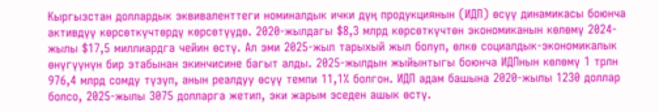Кыргызстан доллардык эквиваленттеги номиналдык ички дүң продукциянын (ИДП) өсүү динамикасы боюнча активдүү көрсөткүчтөрдү көрсөтүүдө. 2020-жылдагы $8,3 млрд көрсөткүчтөн экономиканын көлөмү 2024-жылы $17,5 миллиардга чейин өстү. Ал эми 2025-жыл тарыхый жыл болуп, өлкө социалдык-экономикалык өнүгүүнүн бир этабынан экинчисине багыт алды. 2025-жылдын жыйынтыгы боюнча ИДПнын көлөмү 1 трлн 976,4 млрд сомду түзүп, анын реалдуу өсүү темпи 11,1% болгон. ИДП адам башына 2020-жылы 1230 доллар болсо, 2025-жылы 3075 долларга жетип, эки жарым эседен ашык өстү.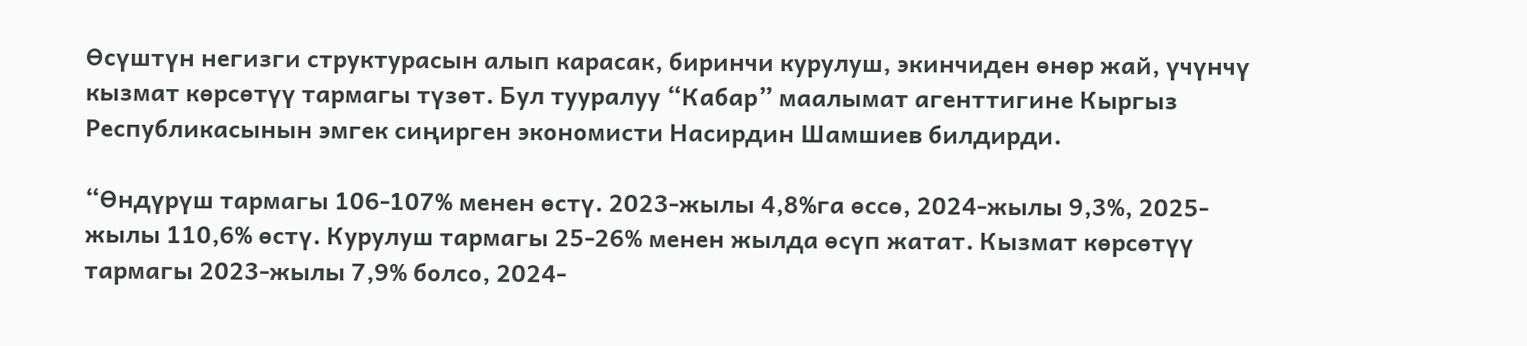Өсүштүн негизги структурасын алып карасак, биринчи курулуш, экинчиден өнөр жай, үчүнчү кызмат көрсөтүү тармагы түзөт. Бул тууралуу “Кабар” маалымат агенттигине Кыргыз Республикасынын эмгек сиңирген экономисти Насирдин Шамшиев билдирди.

“Өндүрүш тармагы 106-107% менен өстү. 2023-жылы 4,8%га өссө, 2024-жылы 9,3%, 2025-жылы 110,6% өстү. Курулуш тармагы 25-26% менен жылда өсүп жатат. Кызмат көрсөтүү тармагы 2023-жылы 7,9% болсо, 2024-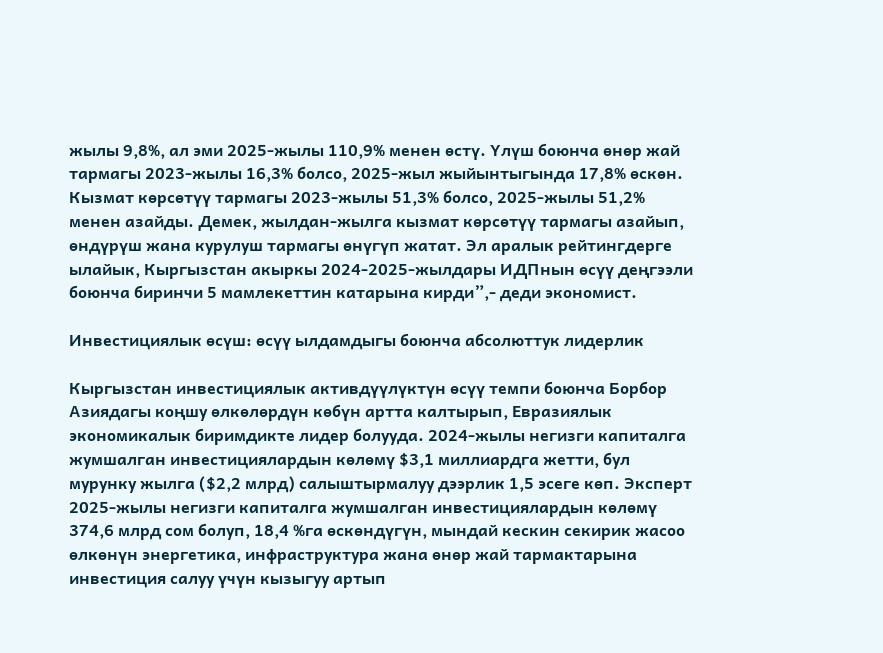жылы 9,8%, ал эми 2025-жылы 110,9% менен өстү. Үлүш боюнча өнөр жай тармагы 2023-жылы 16,3% болсо, 2025-жыл жыйынтыгында 17,8% өскөн. Кызмат көрсөтүү тармагы 2023-жылы 51,3% болсо, 2025-жылы 51,2% менен азайды. Демек, жылдан-жылга кызмат көрсөтүү тармагы азайып, өндүрүш жана курулуш тармагы өнүгүп жатат. Эл аралык рейтингдерге ылайык, Кыргызстан акыркы 2024-2025-жылдары ИДПнын өсүү деңгээли боюнча биринчи 5 мамлекеттин катарына кирди”,- деди экономист.

Инвестициялык өсүш: өсүү ылдамдыгы боюнча абсолюттук лидерлик

Кыргызстан инвестициялык активдүүлүктүн өсүү темпи боюнча Борбор Азиядагы коңшу өлкөлөрдүн көбүн артта калтырып, Евразиялык экономикалык биримдикте лидер болууда. 2024-жылы негизги капиталга жумшалган инвестициялардын көлөмү $3,1 миллиардга жетти, бул мурунку жылга ($2,2 млрд) салыштырмалуу дээрлик 1,5 эсеге көп. Эксперт 2025-жылы негизги капиталга жумшалган инвестициялардын көлөмү 374,6 млрд сом болуп, 18,4 %га өскөндүгүн, мындай кескин секирик жасоо өлкөнүн энергетика, инфраструктура жана өнөр жай тармактарына инвестиция салуу үчүн кызыгуу артып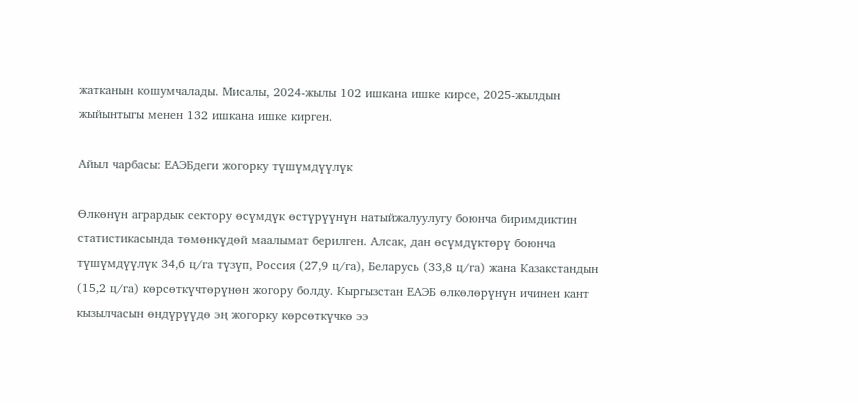жатканын кошумчалады. Мисалы, 2024-жылы 102 ишкана ишке кирсе, 2025-жылдын жыйынтыгы менен 132 ишкана ишке кирген.

Айыл чарбасы: ЕАЭБдеги жогорку түшүмдүүлүк

Өлкөнүн агрардык сектору өсүмдүк өстүрүүнүн натыйжалуулугу боюнча биримдиктин статистикасында төмөнкүдөй маалымат берилген. Алсак, дан өсүмдүктөрү боюнча түшүмдүүлүк 34,6 ц/га түзүп, Россия (27,9 ц/га), Беларусь (33,8 ц/га) жана Казакстандын (15,2 ц/га) көрсөткүчтөрүнөн жогору болду. Кыргызстан ЕАЭБ өлкөлөрүнүн ичинен кант кызылчасын өндүрүүдө эң жогорку көрсөткүчкө ээ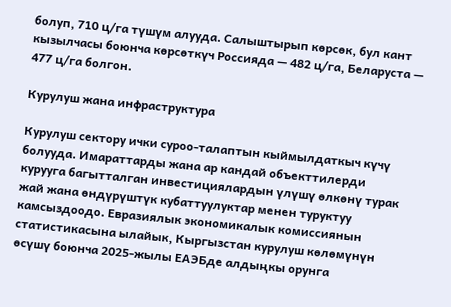болуп, 710 ц/га түшүм алууда. Салыштырып көрсөк, бул кант кызылчасы боюнча көрсөткүч Россияда — 482 ц/га, Беларуста — 477 ц/га болгон.

Курулуш жана инфраструктура

Курулуш сектору ички суроо-талаптын кыймылдаткыч күчү болууда. Имараттарды жана ар кандай объекттилерди курууга багытталган инвестициялардын үлүшү өлкөнү турак жай жана өндүрүштүк кубаттуулуктар менен туруктуу камсыздоодо. Евразиялык экономикалык комиссиянын статистикасына ылайык, Кыргызстан курулуш көлөмүнүн өсүшү боюнча 2025-жылы ЕАЭБде алдыңкы орунга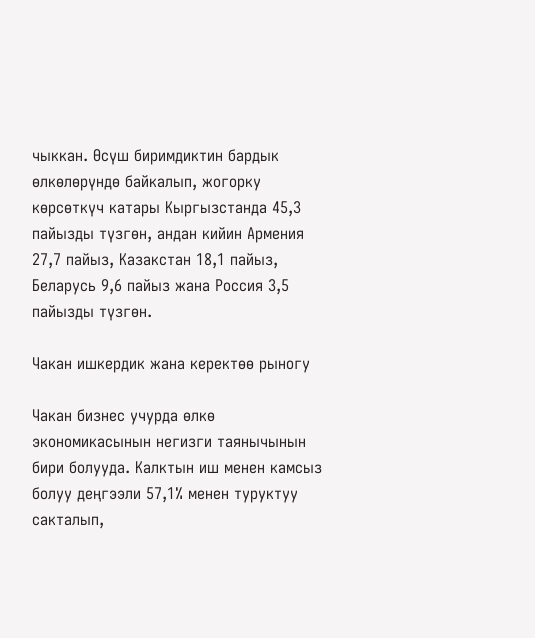чыккан. Өсүш биримдиктин бардык өлкөлөрүндө байкалып, жогорку көрсөткүч катары Кыргызстанда 45,3 пайызды түзгөн, андан кийин Армения 27,7 пайыз, Казакстан 18,1 пайыз, Беларусь 9,6 пайыз жана Россия 3,5 пайызды түзгөн.

Чакан ишкердик жана керектөө рыногу

Чакан бизнес учурда өлкө экономикасынын негизги таянычынын бири болууда. Калктын иш менен камсыз болуу деңгээли 57,1% менен туруктуу сакталып,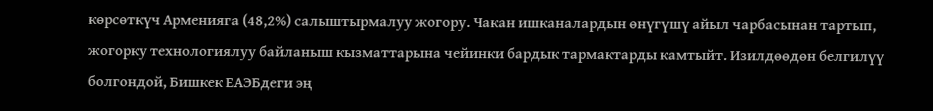көрсөткүч Арменияга (48,2%) салыштырмалуу жогору. Чакан ишканалардын өнүгүшү айыл чарбасынан тартып, жогорку технологиялуу байланыш кызматтарына чейинки бардык тармактарды камтыйт. Изилдөөдөн белгилүү болгондой, Бишкек ЕАЭБдеги эң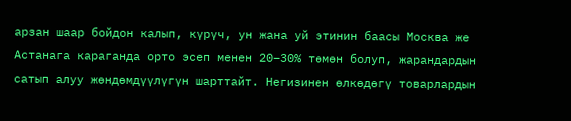арзан шаар бойдон калып, күрүч, ун жана уй этинин баасы Москва же Астанага караганда орто эсеп менен 20–30% төмөн болуп, жарандардын сатып алуу жөндөмдүүлүгүн шарттайт. Негизинен өлкөдөгү товарлардын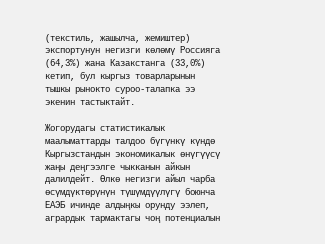(текстиль, жашылча, жемиштер) экспортунун негизги көлөмү Россияга (64,3%) жана Казакстанга (33,0%) кетип, бул кыргыз товарларынын тышкы рынокто суроо-талапка ээ экенин тастыктайт.

Жогорудагы статистикалык маалыматтарды талдоо бүгүнкү күндө Кыргызстандын экономикалык өнүгүүсү жаңы деңгээлге чыкканын айкын далилдейт. Өлкө негизги айыл чарба өсүмдүктөрүнүн түшүмдүүлүгү боюнча ЕАЭБ ичинде алдыңкы орунду ээлеп, агрардык тармактагы чоң потенциалын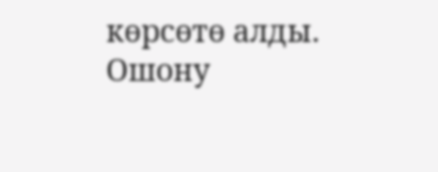көрсөтө алды. Ошону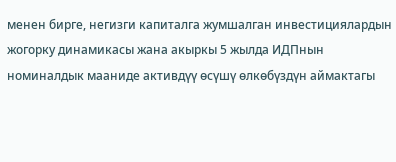менен бирге, негизги капиталга жумшалган инвестициялардын жогорку динамикасы жана акыркы 5 жылда ИДПнын номиналдык мааниде активдүү өсүшү өлкөбүздүн аймактагы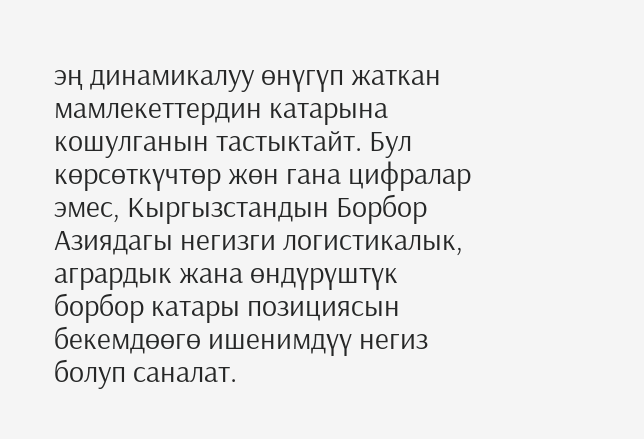эң динамикалуу өнүгүп жаткан мамлекеттердин катарына кошулганын тастыктайт. Бул көрсөткүчтөр жөн гана цифралар эмес, Кыргызстандын Борбор Азиядагы негизги логистикалык, агрардык жана өндүрүштүк борбор катары позициясын бекемдөөгө ишенимдүү негиз болуп саналат.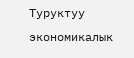Туруктуу экономикалык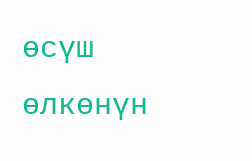өсүш өлкөнүн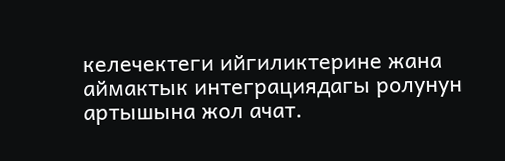келечектеги ийгиликтерине жана аймактык интеграциядагы ролунун артышына жол ачат.